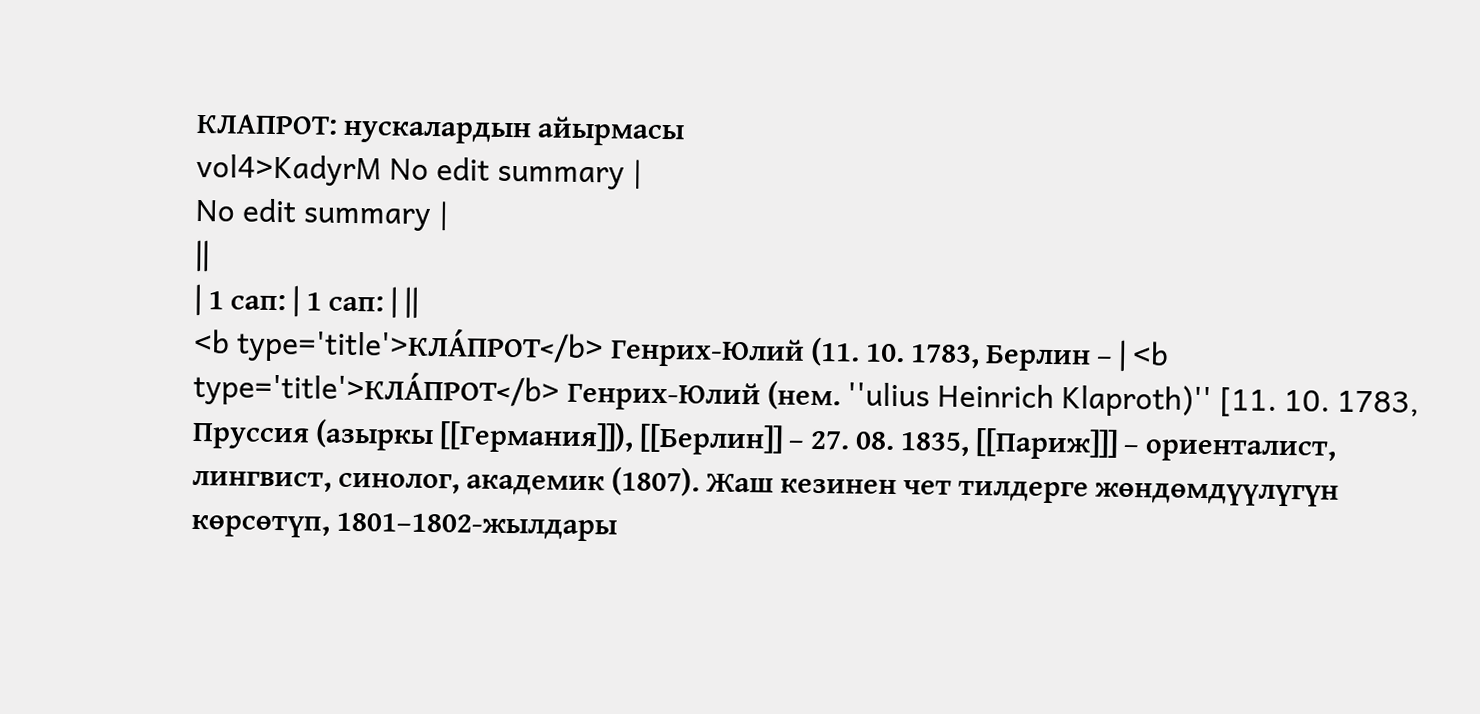КЛАПРОТ: нускалардын айырмасы
vol4>KadyrM No edit summary |
No edit summary |
||
| 1 сап: | 1 сап: | ||
<b type='title'>КЛА́ПРОТ</b> Генрих-Юлий (11. 10. 1783, Берлин – | <b type='title'>КЛА́ПРОТ</b> Генрих-Юлий (нем. ''ulius Heinrich Klaproth)'' [11. 10. 1783, Пруссия (азыркы [[Германия]]), [[Берлин]] – 27. 08. 1835, [[Париж]]] – ориенталист, лингвист, синолог, академик (1807). Жаш кезинен чет тилдерге жөндөмдүүлүгүн көрсөтүп, 1801–1802-жылдары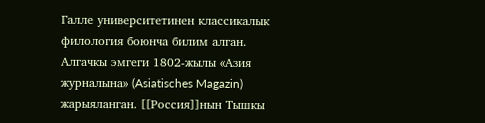Галле университетинен классикалык филология боюнча билим алган. Алгачкы эмгеги 1802-жылы «Азия журналына» (Asiatisches Magazin) жарыяланган. [[Россия]]нын Тышкы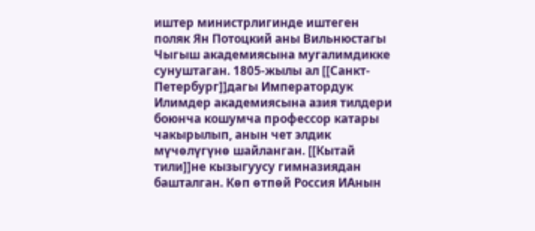иштер министрлигинде иштеген поляк Ян Потоцкий аны Вильнюстагы Чыгыш академиясына мугалимдикке сунуштаган. 1805-жылы ал [[Санкт-Петербург]]дагы Императордук Илимдер академиясына азия тилдери боюнча кошумча профессор катары чакырылып, анын чет элдик мүчөлүгүнө шайланган. [[Кытай тили]]не кызыгуусу гимназиядан башталган. Көп өтпөй Россия ИАнын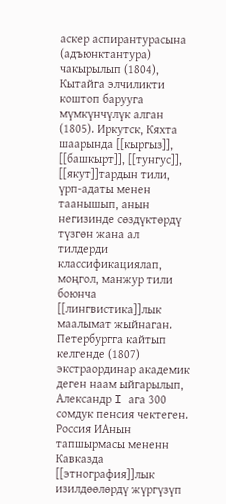аскер аспирантурасына (адъюнктантура) чакырылып (1804), Кытайга элчиликти коштоп барууга мүмкүнчүлүк алган (1805). Иркутск, Кяхта шаарында [[кыргыз]], [[башкырт]], [[тунгус]], [[якут]]тардын тили, үрп-адаты менен таанышып, анын негизинде сөздүктөрдү түзгөн жана ал тилдерди классификациялап, моңгол, манжур тили боюнча [[лингвистика]]лык маалымат жыйнаган. Петербургга кайтып келгенде (1807) экстраординар академик деген наам ыйгарылып, Александр I ага 300 сомдук пенсия чектеген. Россия ИАнын тапшырмасы мененн Кавказда [[этнография]]лык изилдөөлөрдү жүргүзүп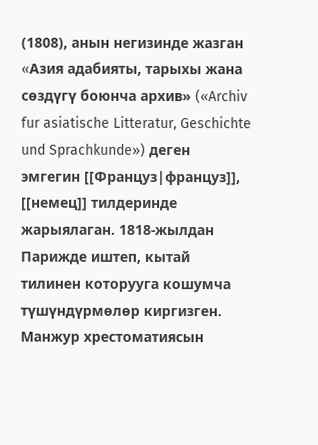(1808), анын негизинде жазган «Aзия адабияты, тарыхы жана сөздүгү боюнча архив» («Archiv fur asiatische Litteratur, Geschichte und Sprachkunde») деген эмгегин [[Француз|француз]], [[немец]] тилдеринде жарыялаган. 1818-жылдан Парижде иштеп, кытай тилинен которууга кошумча түшүндүрмөлөр киргизген. Манжур хрестоматиясын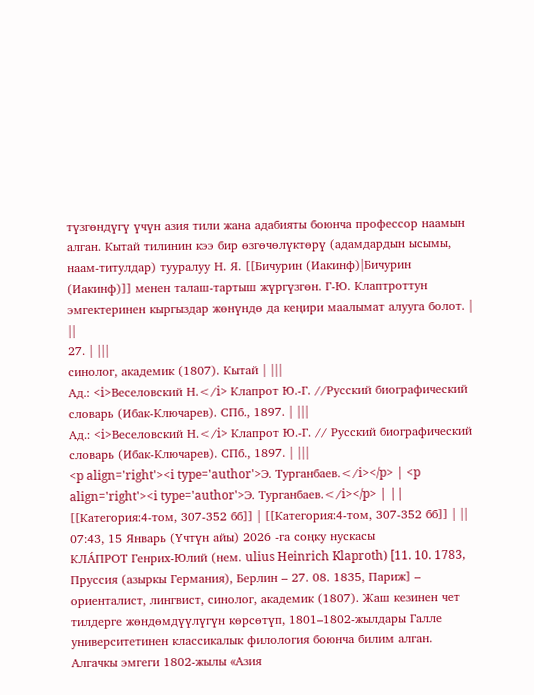түзгөндүгү үчүн азия тили жана адабияты боюнча профессор наамын алган. Кытай тилинин кээ бир өзгөчөлүктөрү (адамдардын ысымы, наам-титулдар) тууралуу Н. Я. [[Бичурин (Иакинф)|Бичурин (Иакинф)]] менен талаш-тартыш жүргүзгөн. Г-Ю. Клаптроттун эмгектеринен кыргыздар жөнүндө да кеңири маалымат алууга болот. | ||
27. | |||
синолог, академик (1807). Кытай | |||
Ад.: <i>Веселовский Н.</i> Клапрот Ю.-Г. //Русский биографический словарь (Ибак-Ключарев). СПб., 1897. | |||
Ад.: <i>Веселовский Н.</i> Клапрот Ю.-Г. // Русский биографический словарь (Ибак-Ключарев). СПб., 1897. | |||
<p align='right'><i type='author'>Э. Турганбаев.</i></p> | <p align='right'><i type='author'>Э. Турганбаев.</i></p> | ||
[[Категория:4-том, 307-352 бб]] | [[Категория:4-том, 307-352 бб]] | ||
07:43, 15 Январь (Үчтүн айы) 2026 -га соңку нускасы
КЛА́ПРОТ Генрих-Юлий (нем. ulius Heinrich Klaproth) [11. 10. 1783, Пруссия (азыркы Германия), Берлин – 27. 08. 1835, Париж] – ориенталист, лингвист, синолог, академик (1807). Жаш кезинен чет тилдерге жөндөмдүүлүгүн көрсөтүп, 1801–1802-жылдары Галле университетинен классикалык филология боюнча билим алган. Алгачкы эмгеги 1802-жылы «Азия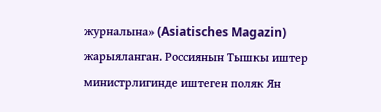журналына» (Asiatisches Magazin) жарыяланган. Россиянын Тышкы иштер министрлигинде иштеген поляк Ян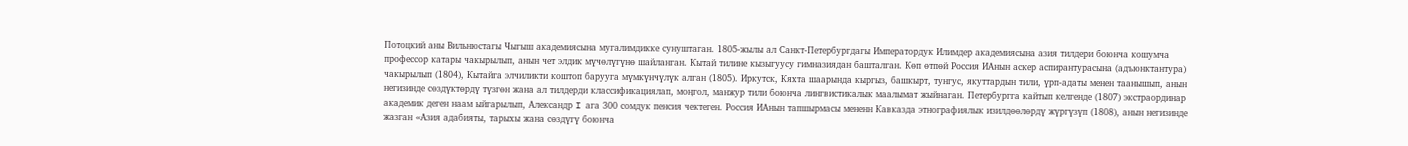Потоцкий аны Вильнюстагы Чыгыш академиясына мугалимдикке сунуштаган. 1805-жылы ал Санкт-Петербургдагы Императордук Илимдер академиясына азия тилдери боюнча кошумча профессор катары чакырылып, анын чет элдик мүчөлүгүнө шайланган. Кытай тилине кызыгуусу гимназиядан башталган. Көп өтпөй Россия ИАнын аскер аспирантурасына (адъюнктантура) чакырылып (1804), Кытайга элчиликти коштоп барууга мүмкүнчүлүк алган (1805). Иркутск, Кяхта шаарында кыргыз, башкырт, тунгус, якуттардын тили, үрп-адаты менен таанышып, анын негизинде сөздүктөрдү түзгөн жана ал тилдерди классификациялап, моңгол, манжур тили боюнча лингвистикалык маалымат жыйнаган. Петербургга кайтып келгенде (1807) экстраординар академик деген наам ыйгарылып, Александр I ага 300 сомдук пенсия чектеген. Россия ИАнын тапшырмасы мененн Кавказда этнографиялык изилдөөлөрдү жүргүзүп (1808), анын негизинде жазган «Aзия адабияты, тарыхы жана сөздүгү боюнча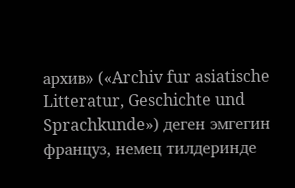архив» («Archiv fur asiatische Litteratur, Geschichte und Sprachkunde») деген эмгегин француз, немец тилдеринде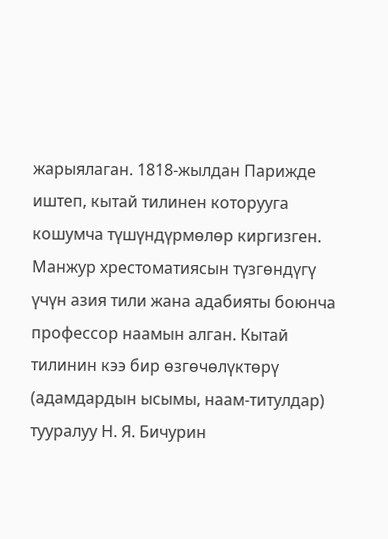жарыялаган. 1818-жылдан Парижде иштеп, кытай тилинен которууга кошумча түшүндүрмөлөр киргизген. Манжур хрестоматиясын түзгөндүгү үчүн азия тили жана адабияты боюнча профессор наамын алган. Кытай тилинин кээ бир өзгөчөлүктөрү (адамдардын ысымы, наам-титулдар) тууралуу Н. Я. Бичурин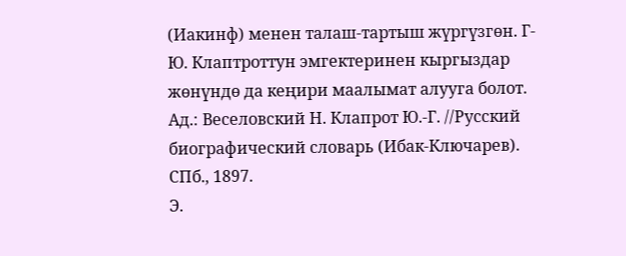(Иакинф) менен талаш-тартыш жүргүзгөн. Г-Ю. Клаптроттун эмгектеринен кыргыздар жөнүндө да кеңири маалымат алууга болот.
Ад.: Веселовский Н. Клапрот Ю.-Г. //Русский биографический словарь (Ибак-Ключарев). СПб., 1897.
Э.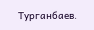Турганбаев.